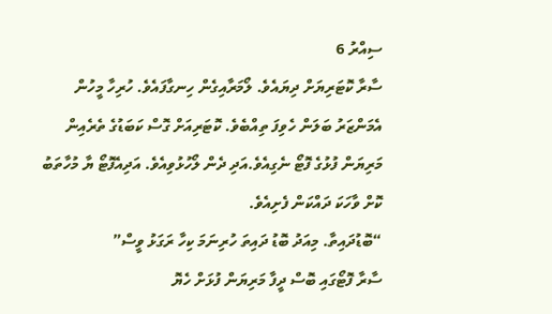ސިއްރު 6
ސާރާ ކޮޓަރިޔަށް ދިޔައެވެ. ލޯމަރާއިގެން ހިނގާފައެވެ. ހުރިހާ މީހުން އެމަންޒަރު ބަލަން ހެވިފަ ތިއްބެވެ. ކޮޓަރިއަށް ގޮސް ކަބަޑުގެ ތެރެއިން މަރިޔަން ފުޅުގެ ފޮޓޯ ނެގިއެވެ.އަދި ދެން ލޯހުޅުވިއެވެ. އަދިއެފޮޓޯ ޔާ މުހާތަބު ކޮށް ވާހަކަ ދައްކަން ފެށިއެވެ.
“ބޮޑުދައިތާ. މިއަދު ބޮޑު ދައިތަ ހުރިނަމަ ކިހާ ރަގަޅު ވީސް”
ސާރާ ފޮޓޯގައި ބޮސް ދީފާ މަރިޔަން ފުޅަށް ހެޔޮ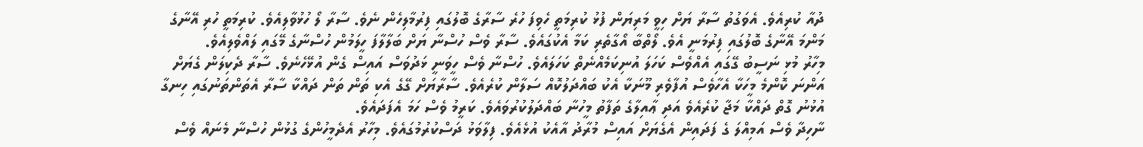ދުއާ ކުރިއެވެ. އެވަގުތު ސާރާ ޔަށް ހިވީ މަރިޔަން ފުޅު ކުރިމަތީ ހެވިފަ ހުރެ ސާރާގެ ބޮލުގައި ފިރުމާލިހެން ނެވެ. ސާރާ ލޯ ހުޅުވާލިއެވެ. ކުރިމަތީ ހުރި އޭނާގެ މަންމަ އޭނާގެ ބޮލުގައި ފިރުމަނީ އެވެ. ލޯތްބާ އޯގާތެރި ކަމާ އެކުގައެވެ. ސާރާ ވެސް ހުސްނާ ޔަށް ބަލާލާފަ ހީލަމުން ހުސްނާގެ މޭގައި ލައްވެލިއެވެ.
މިހާރު މުޅި ނަސީބު ގޭގައި އެއްވެސް ކަހަލަ އުނިކަމެއްނެތް ކަހަލައެވެ. ހުސްނާ ވެސް ހީވަނީ ޅަދުވަސް އައިސް ގެން އުޅޭހެނެވެ. ސާރާ ދެކިލަން ގެޔަށް އަންނަ ކޮންމެ މީހަކާ އެހާވެސް އުފާވެރި މޫނަކާ އެކު ބައްދަލުކޮއް ސަލާން ކުރެއެވެ. ސާރާޔަށް ގޭގެ އެކި ތަން ތަން ދައްކާ ސާރާ އެތަންތަނުގައި ހިނގާ އުޅުނު ގޮތް ދައްކާ މަޖާ ކުރެއެވެ އަދި ޢާއިލާގެ ތަފާތު މީހުނާ ބައްދަލުކުރުވައެވެ. ކަރީމު ވެސް ހަމަ އެފަދައެވެ.
ނާހިދާ ވެސް އަމިއްލަ ގެ ފަދައިން އެގެޔަށް އައިސް މުރާދު އާއެކު އުޅެއެވެ. ފިލާވަޅު ދަސްކުރުމުގައެވެ. މިހާރު އެދެމީހުންގެ ގުޅުން ހުސްނާ މެނައް ވެސް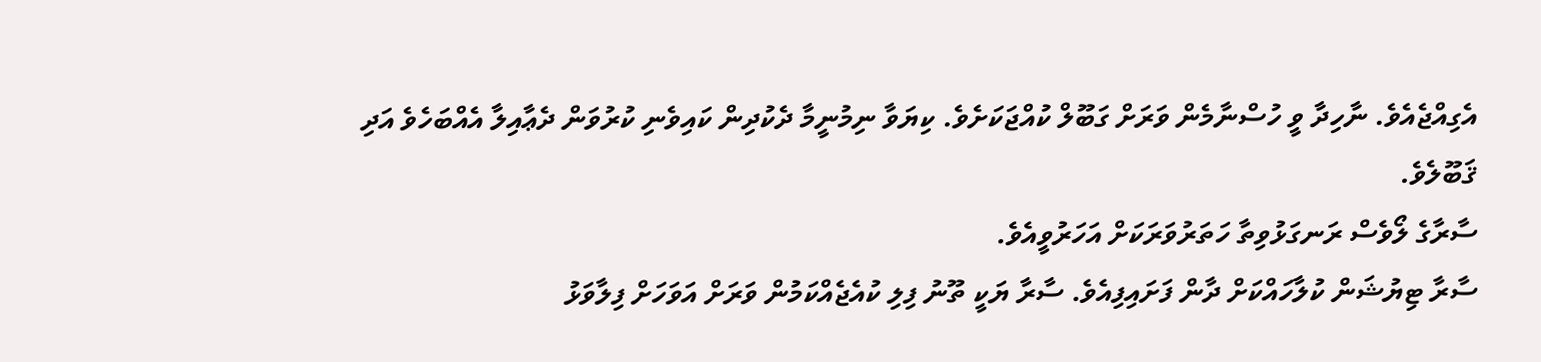އެގިއްޖެއެވެ. ނާހިދާ ވީ ހުސްނާމެން ވަރަށް ގަބޫލް ކުއްޖަކަށެވެ. ކިޔަވާ ނިމުނީމާ ދެކުދިން ކައިވެނި ކުރުވަން ދެޢާއިލާ އެއްބަހެވެ އަދި ޤަބޫލެވެ.
ސާރާގެ ލޯވެސް ރަނގަޅުވިތާ ހަތަރުވަރަކަށް އަހަރުވީއެވެ.
ސާރާ ޓިޔުޝަން ކުލާހައްކަށް ދާން ފަށައިފިއެވެ. ސާރާ ޔަކީ ތޫނު ފިލި ކުއެޖެއްކަމުން ވަރަށް އަވަހަށް ފިލާވަޅު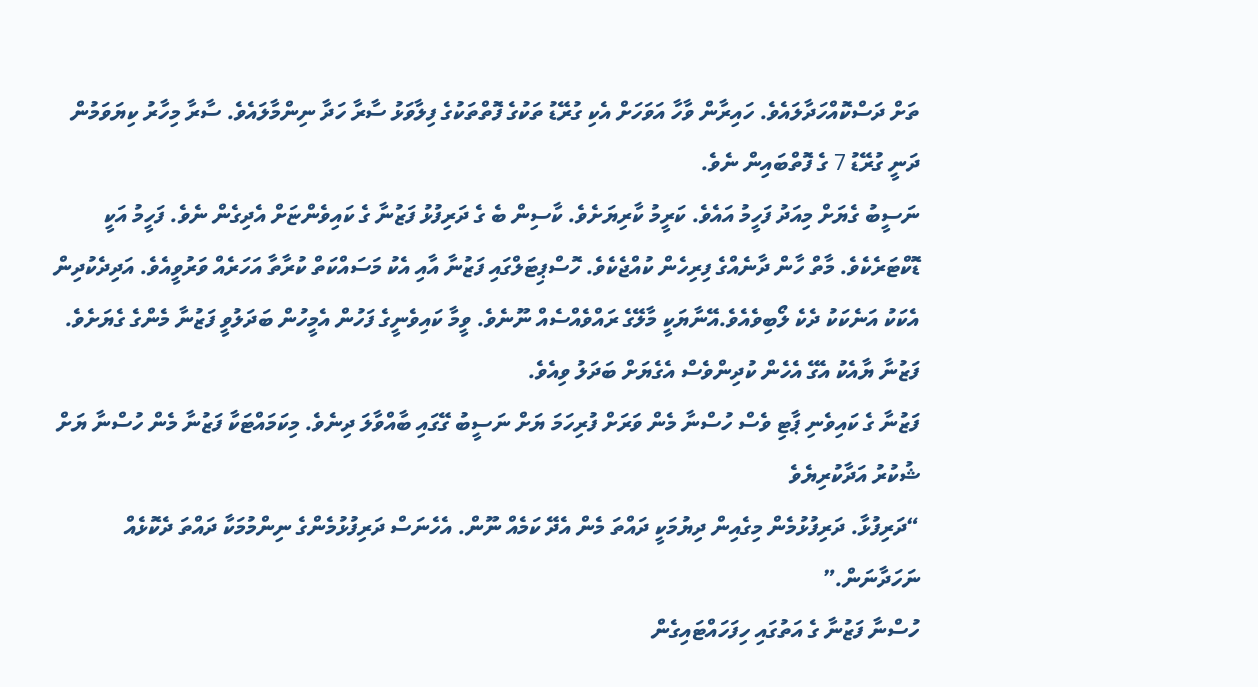ތަށް ދަސްކޮއްހަދާލައެވެ. ހައިރާން ވާހާ އަވަހަށް އެކި ގުރޭޑު ތަކުގެ ފޮތްތަކުގެ ފިލާވަޅު ސާރާ ހަދާ ނިންމާލައެވެ. ސާރާ މިހާރު ކިޔަވަމުން ދަނީ ގުރޭޑު 7 ގެ ފޮތްބައިން ނެވެ.
ނަސީބު ގެޔަށް މިއަދު ފަހީމު އައެވެ. ކަރީމު ކާރިޔަށެވެ. ކާސިން ބެ ގެ ދަރިފުޅު ފަޒުނާ ގެ ކައިވެންޏަށް އެދިގެން ނެވެ. ފަހީމު އަކީ ޑޮކްޓަރެކެވެ. މާތް ހާން ދާނެއްގެ ފިރިހެން ކުއްޖެކެވެ. ހޮސްޕިޓަލްގައި ފަޒުނާ އާއި އެކު މަސައްކަތް ކުރާތާ އަހަރެއް ވަރުވީއެވެ. އަދިދެކުދިން އެކަކު އަނެކަކު ދެކެ ލޯބިވެއެވެ.އޭނާޔަކީ މާލޭގެ ރައްވެއްސެއް ނޫނެވެ. ވީމާ ކައިވެނީގެ ފަހުން އެމީހުން ބަދަލުވީ ފަޒުނާ މެންގެ ގެޔަށެވެ. ފަޒުނާ ޔާއެކު އެގޭ އެހެން ކުދިންވެސް އެގެޔަށް ބަދަލު ވިއެވެ.
ފަޒުނާ ގެ ކައިވެނި ޕާޓި ވެސް ހުސްނާ މެން ވަރަށް ފުރިހަމަ ޔަށް ނަސީބު ގޭގައި ބާއްވާލަ ދިނެވެ. މިކަމައްޓަކާ ފަޒުނާ މެން ހުސްނާ ޔަށް ޝުކުރު އަދާކުރިޔެވެ
“ދަރިފުޅާ. ދަރިފުޅުމެން މިގެއިން ދިޔުމަކީ ދައްތަ މެން އެދޭ ކަމެއް ނޫން. އެހެނަސް ދަރިފުޅުމެންގެ ނިންމުމަކާ ދައްތަ ދެކޮޅެއް ނަހަދާނަން.”
ހުސްނާ ފަޒުނާ ގެ އަތުގައި ހިފަހައްޓައިގެން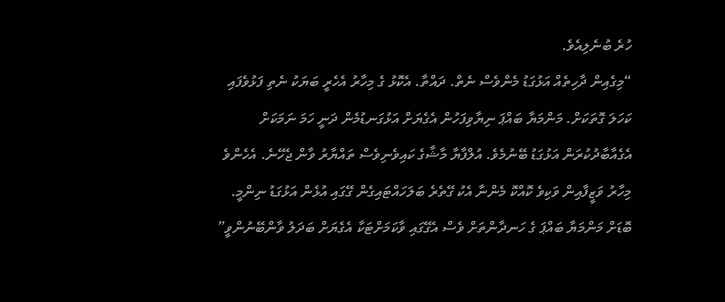ހުރެ ބުނެލިއެވެ.
“މިގެއިން ދާހިތެއް އަޅުގަޑު މެންވެސް ނެތް. ދައްތާ. އެކޮޅު ގެ މިހާރު އެހެރީ ބަޔަކު ނެތި ފަޅުވެފައި ކަހަލަ ގޮތަކަށް. މަންމަޔާ ބައްޕަ ނިޔާވިފަހުން އެގެޔަށް އަޅުގަނޑުމެން ދަނީ ހަމަ ނަމަކަށް އެގެއާބާދުކުރަން އަޅުގަޑު ބޭނުމެވެ. އުލްފާޔާ މާޝާގެ ކައިވެނިވެސް ތައްޔާރު ވާން ޖެހޭނެ. އެހެންވެ މިހާރު ވަޒީފާއިން ވަކިވެ ކޮއްކޮ މެންނާ އެކު ގޭތެރެ ބަލަހައްޓައިގެން ގޭގައި އުޅެން އަޅުގަޑު ނިންމީ. ބޮޑަށް މަންމަޔާ ބައްޕަ ގެ ހަނދާންތަށް ވެސް އެގޭގައި ވާކަމަށްޓަކާ އެގެޔަށް ބަދަލު ވާންބޭނުންވީ”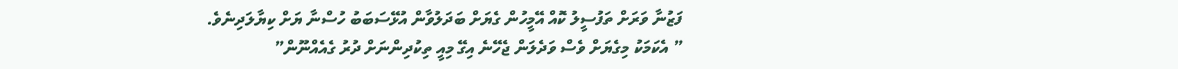ފަޒުނާ ވަރަށް ތަފުސީލު ކޮއް އޭމީހުން ގެޔަށް ބަދަލުވާން އުޅޭސަބަބު ހުސްނާ ޔަށް ކިޔާލަދިނެވެ.
” އެކަމަކު މިގެޔަށް ވެސް ވަދެލަން ޖެހޭނެ އިގޭ މިއީ ތިކުދިންނަށް ދުރު ގެއެއްނޫން”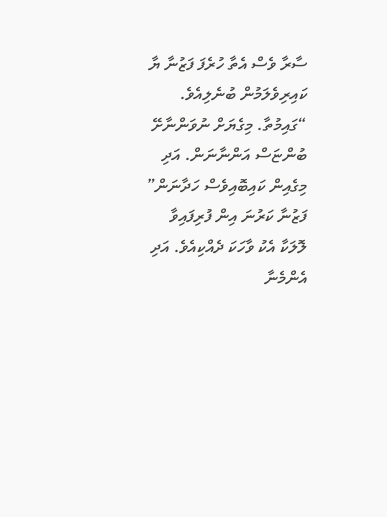ސާރާ ވެސް އެތާ ހުރެފަ ފަޒުނާ ޔާ ކައިރިވެލަމުން ބުނެލިއެވެ.
“ގައިމުތާ. މިގެޔަށް ނުވަންނާށޭ ބުންޏަސް އަންނާނަން. އަދި މިގެއިން ކައިބޮއިވެސް ހަދާނަން”
ފަޒުނާ ކަރުނަ އިން ފުރިފައިވާ ލޮލަކާ އެކު ވާހަކަ ދެއްކިއެވެ. އަދި އެންމެނާ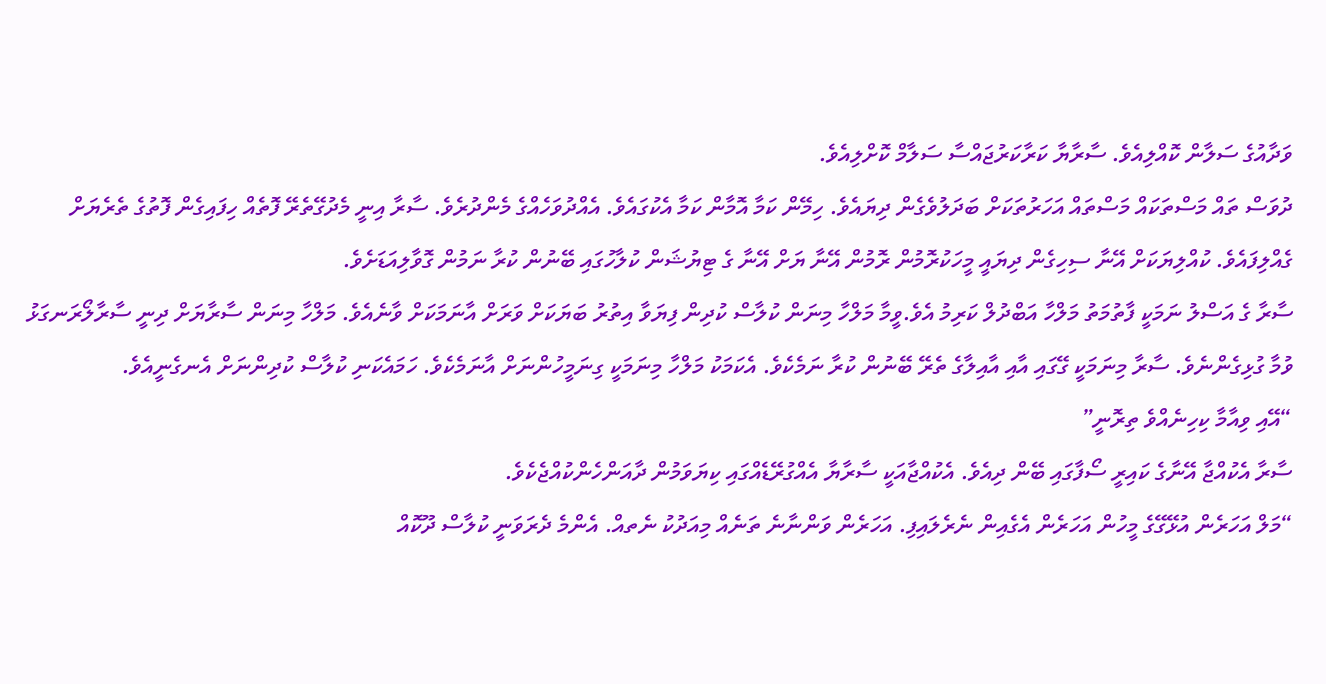ވަދާއުގެ ސަލާން ކޮއްލިއެވެ. ސާރާޔާ ކަރާކަރުޖައްސާ ސަލާމް ކޮށްލިއެވެ.
ދުވަސް ތައް މަސްތަކައް މަސްތައް އަހަރުތަކަށް ބަދަލުވެގެން ދިޔައެވެ. ހިމޭން ކަމާ އޮމާން ކަމާ އެކުގައެވެ. އެއްދުވަހެއްގެ މެންދުރެވެ. ސާރާ އިނީ މެދުގޭތެރޭ ފޮތެއް ހިފައިގެން ފޮތުގެ ތެރެޔަށް ގެއްލިފައެވެ. ކުއްލިޔަކަށް އޭނާ ސިހިގެން ދިޔައީ މީހަކުރޮމުން ރޮމުން އޭނާ ޔަށް އޭނާ ގެ ޓިޔުޝަން ކުލާހުގައި ބޭނުން ކުރާ ނަމުން ގޮވާލިއަޑަށެވެ.
ސާރާ ގެ އަސްލު ނަމަކީ ފާތުމަތު މަލްހާ އަބްދުލް ކަރިމު އެވެ.ވީމާ މަލްހާ މިނަން ކުލާސް ކުދިން ފިޔަވާ އިތުރު ބަޔަކަށް ވަރަށް އާނަމަކަށް ވާނެއެވެ. މަލްހާ މިނަން ސާރާޔަށް ދިނީ ސާރާލޯރަނގަޅު ވުމާ ގުޅިގެންނެވެ. ސާރާ މިނަމަކީ ގޭގައި އާއި އާއިލާގެ ތެރޭ ބޭނުން ކުރާ ނަމެކެވެ. އެކަމަކު މަލްހާ މިނަމަކީ ގިނަމީހުންނަށް އާނަމެކެވެ. ހަމައެކަނި ކުލާސް ކުދިންނަށް އެނގެނީއެވެ.
“އޭއި ވިއާމާ ކިހިނެއްވެ ތިރޮނީ”
ސާރާ އެކުއްޖާ އޭނާގެ ކައިރީ ސޯފާގައި ބޭން ދިއެވެ. އެކުއްޖާއަކީ ސާރާޔާ އެއްގުރޭޑެއްގައި ކިޔަވަމުން ދާއަންހެންކުއްޖެކެވެ.
“މަލް އަހަރެން އުޅޭގޭގެ މީހުން އަހަރެން އެގެއިން ނެރެލައިފި. އަހަރެން ވަންނާނެ ތަނެއް މިއަދުކު ނެތއް. އެންމެ ދެރަވަނީ ކުލާސް ދޫކޮއް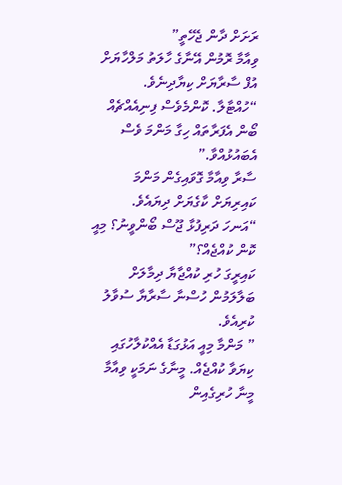ރަށަށް ދާން ޖެހޭތީ”
ވިއާމާ ރޮމުން އޭނާގެ ހާލަތު މަލްހާޔަށް އުފް ސާރާޔަށް ކިޔާދިނެވެ.
“ހުއްޓާލާ. ކޮންމެވެސް ފިނިއެއްޗެއް ބޯން އެފަރާތައް ހިގާ މަންމަ ވެސް އެބައުޅުއްވާ.”
ސާރާ ވިއާމާ ގޮވައިގެން މަންމަ ކައިރިޔަށް ކާގެޔަށް ދިޔައެވެ.
“އަނހަ ދަރިފުޅާ ޖޫސް ބޯންވީނު؟ މިއީ ކޮން ކުއްޖެއް؟”
ކައިރީގަ ހުރި ކުއްޖާޔާ ދިމާލަށް ބަލާލަމުން ހުސްނާ ސާރާޔާ ސުވާލު ކުރިއެވެ.
” މަންމާ މިއީ އަޅުގަޑާ އެއްކުލާހުގައި ކިޔަވާ ކުއްޖެއް. މީނާގެ ނަމަކީ ވިއާމާ މީނާ ހުރިގެއިން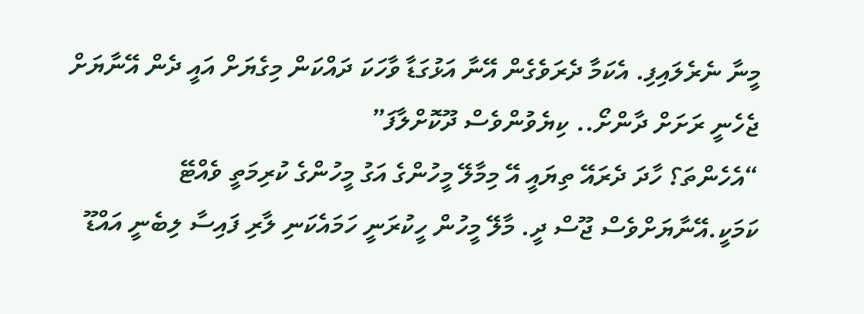މީނާ ނެރެލައިފި. އެކަމާ ދެރަވެގެން އޭނާ އަޅުގަޑާ ވާހަކަ ދައްކަން މިގެޔަށް އައީ ދެން އޭނާޔަށް ޖެހެނީ ރަށަށް ދާންށޯ.. ކިޔެވުންވެސް ދޫކޮށްލާފަ”
“އެހެންތަ؟ ހާދަ ދެރައޭ ތިޔައީ އޭ މިމާލޭ މީހުންގެ އަގު މީހުންގެ ކުރިމަތީ ވެއްޓޭ ކަމަކީ.އޭނާޔަށްވެސް ޖޫސް ދީ. މާލޭ މީހުން ހީކުރަނީ ހަމައެކަނި ލާރި ފައިސާ ލިބެނީ އައްޑޫ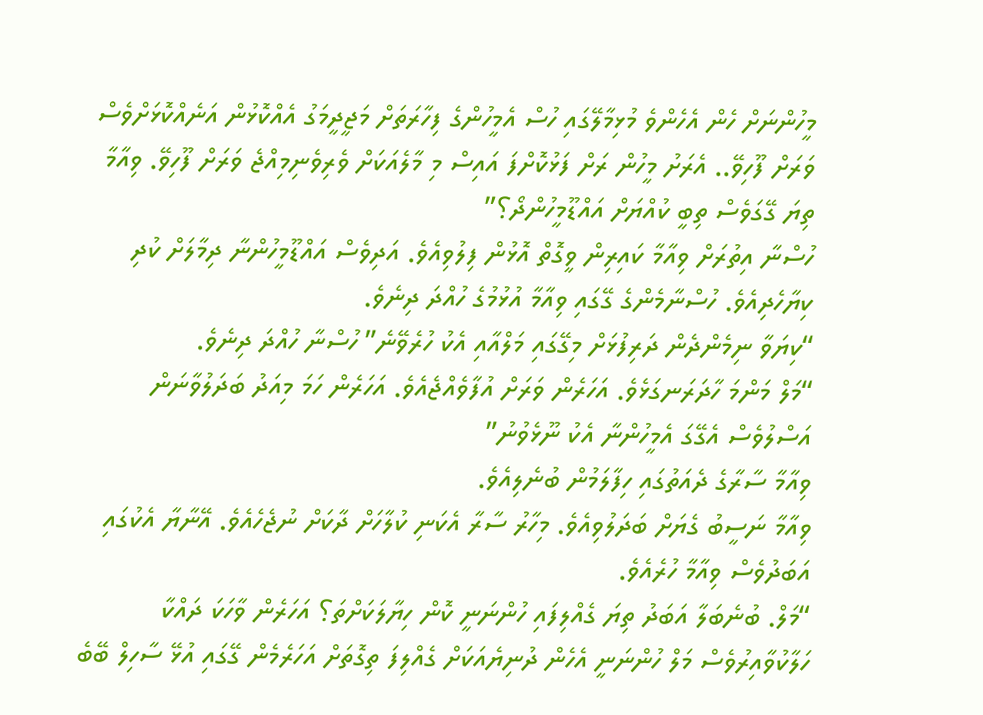މީހުންނަށް ހެން އެހެންވެ މުޅިމާލޭގައި ހުސް އެމީހުންގެ ފިހާރަތަށް މަޖީދީމަގު އެއްކޮޅުން އަނެއްކޮޅަށްވެސް ވަރަށް ފޫހިވޭ.. އެރަށު މީހުން ރަށް ފަޅުކޮށްފަ އައިސް މި މާލެއަކަށް ވެރިވެނިމިއްޖެ ވަރަށް ފޫހިވޭ. ވިއާމާ ތިޔަ ގޭގަވެސް ތިބީ ކުއްޔަށް އައްޑޫމީހުންދޯ؟”
ހުސްނާ އިތުރަށް ވިއާމާ ކައިރިން ވީގޮތް އޮޅުން ފިލުވިއެވެ. އަދިވެސް އައްޑޫމީހުންނާ ދިމާލަށް ކުދި ކިޔާހެދިއެވެ. ހުސްނާމެންގެ ގޭގައި ވިއާމާ އުޅުމުގެ ހުއްދަ ދިނެވެ.
“ކިޔަވާ ނިމެންދެން ދަރިފުޅަށް މިގޭގައި މަލްއާއި އެކު ހުރެވޭނެ” ހުސްނާ ހުއްދަ ދިނެވެ.
“މަލް މަންމަ ހާދަރަނގަޅެވެ. އަހަރެން ވަރަށް އުފާވެއްޖެއެވެ. އަހަރެން ހަމަ މިއަދު ބަދަލުވާނަން އަސްލުވެސް އެގޭގަ އެމީހުންނާ އެކު ނޫޅެވުނު”
ވިއާމާ ސާރާގެ ދެއަތުގައި ހިފާލަމުން ބުނެލިއެވެ.
ވިއާމާ ނަސީބު ގެޔަށް ބަދަލުވިއެވެ. މިހާރު ސާރާ އެކަނި ކުލާހަށް ދާކަށް ނުޖެހެއެވެ. އޭނާޔާ އެކުގައި އަބަދުވެސް ވިއާމާ ހުރެއެވެ.
“މަލް. ބުނެބަލާ އަބަދު ތިޔަ ގެއްލިފައި ހުންނަނީ ކޮން ހިޔާލަކަށްތަ؟ އަހަރެން ވާހަކަ ދައްކާ ހަލާކުވާއިރުވެސް މަލް ހުންނަނީ އެހެން ދުނިޔެއަކަށް ގެއްލިފަ ތިގޮތަށް އަހަރެމެން ގޭގައި އުޅޭ ސާހިލް ބޭބެ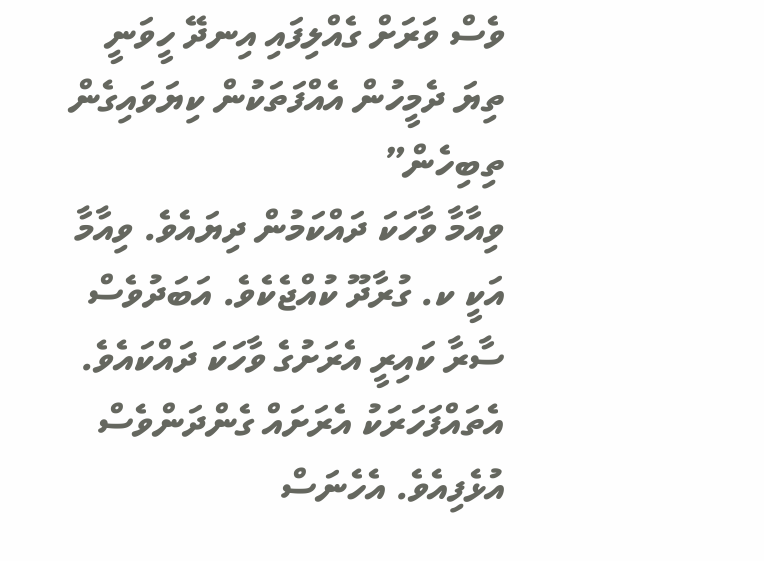ވެސް ވަރަށް ގެއްލިފައި އިނދޭ ހީވަނީ ތިޔަ ދެމީހުން އެއްފަތަކުން ކިޔަވައިގެން ތިބިހެން”
ވިއާމާ ވާހަކަ ދައްކަމުން ދިޔައެވެ. ވިއާމާ އަކީ ކ. ގުރާދޫ ކުއްޖެކެވެ. އަބަދުވެސް ސާރާ ކައިރީ އެރަށުގެ ވާހަކަ ދައްކައެވެ. އެތައްފަހަރަކު އެރަށައް ގެންދަންވެސް އުޅެފިއެވެ. އެހެނަސް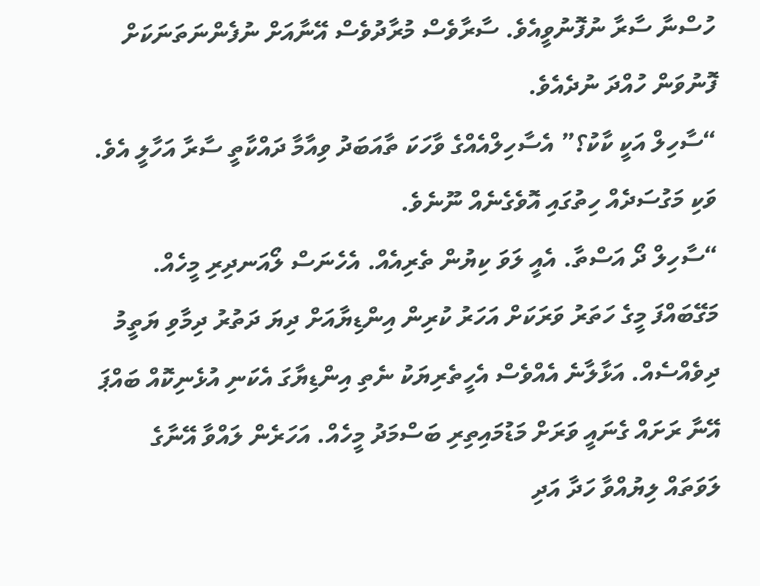ހުސްނާ ސާރާ ނުފޮނުވީއެވެ. ސާރާވެސް މުރާދުވެސް އޭނާއަށް ނުފެންނަތަނަކަށް ފޮނުވަން ހުއްދަ ނުދެއެވެ.
“ސާހިލް އަކީ ކާކު؟” އެސާހިލްއެއްގެ ވާހަކަ ތާއަބަދު ވިއާމާ ދައްކާތީ ސާރާ އަހާލީ އެވެ. ވަކި މަގުސަދެއް ހިތުގައި އޮވެގެނެއް ނޫނެވެ.
“ސާހިލް ދޯ އަސްތާ. އެއީ ލަވަ ކިޔުން ތެރިއެއް. އެހެނަސް ލޯއަނދިރި މީހެއް. މަގޭބައްފަ މީގެ ހަތަރު ވަރަކަށް އަހަރު ކުރިން އިންޑިޔާއަށް ދިޔަ ދަތުރު ދިމާވި ޔަތީމު ދިވެއްސެއް. އަޅާލާނެ އެއްވެސް އެހީތެރިޔަކު ނެތި އިންޑިޔާގަ އެކަނި އުޅެނިކޮއް ބައްޕަ އޭނާ ރަށައް ގެނައީ ވަރަށް މަޑުމައިތިރި ބަސްމަދު މީހެއް. އަހަރެން ލައްވާ އޭނާގެ ލަވަތައް ލިޔުއްވާ ހަދާ އަދި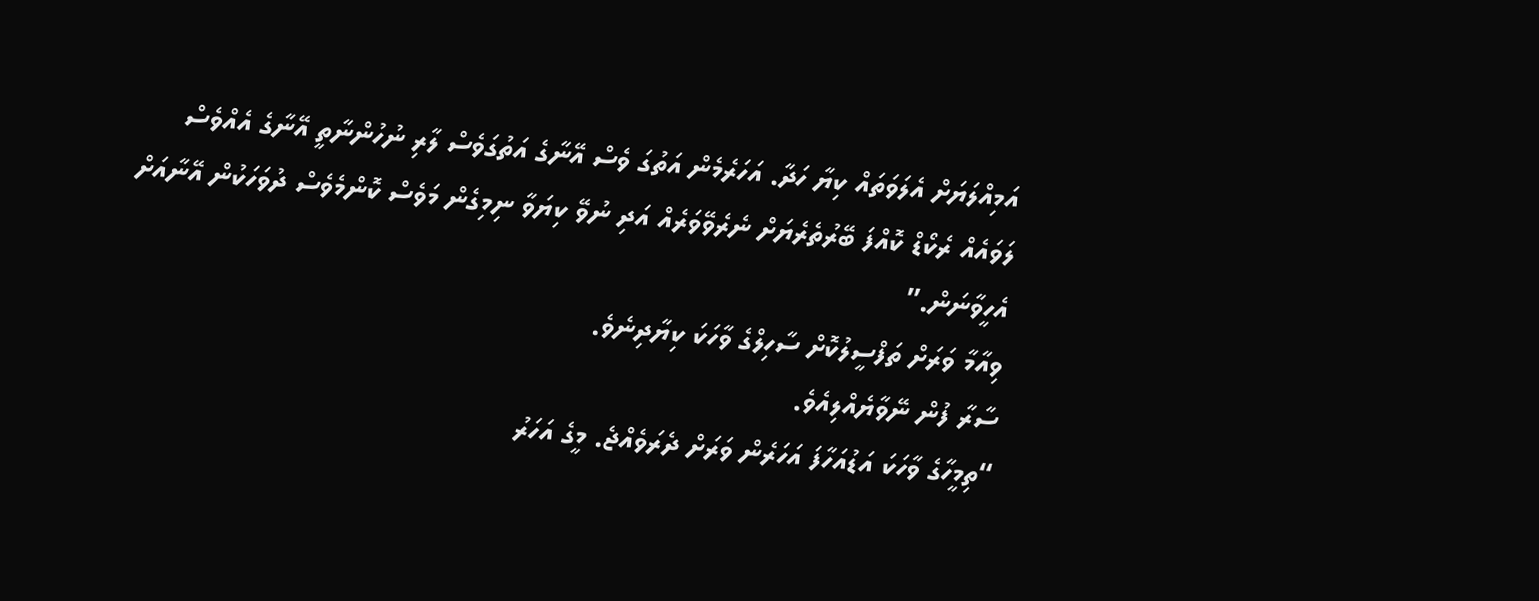އަމިއްލަޔަށް އެލަވަތައް ކިޔާ ހަދާ. އަހަރެމެން އަތުގަ ވެސް އޭނާގެ އަތުގަވެސް ލާރި ނުހުންނާތީ އޭނާގެ އެއްވެސް ލަވައެއް ރެކޯޑް ކޮއްފަ ބޭރުތެރެޔަށް ނެރެވޭވަރެއް އަދި ނުވޭ ކިޔަވާ ނިމިގެން މަވެސް ކޮންމެވެސް ދުވަހަކުން އޭނާއަށް އެހީވާނަން.”
ވިއާމާ ވަރަށް ތަފްސީލުކޮށް ސާހިލްގެ ވާހަކަ ކިޔާދިނެވެ.
ސާރާ ފުން ނޭވާޔެއްލިއެވެ.
“ތިމީހާގެ ވާހަކަ އަޑުއަހާފަ އަހަރެން ވަރަށް ދެރަވެއްޖެ. މީގެ އަހަރު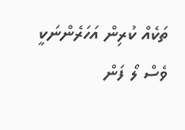ތަކެއް ކުރިން އަހަރެންނަކީ ވެސް ލޯ ފަން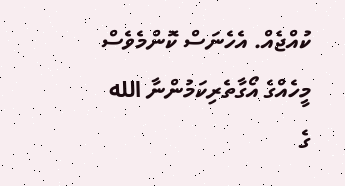ކުއްޖެއް. އެހެނަސް ކޮންމެވެސް މީހެއްގެ އޯގާތެރިކަމުންނާ الله ގެ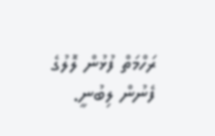ރަހްމަތް ފުޅުން ލޮލުގެ ފެނުން ލިބުނީ.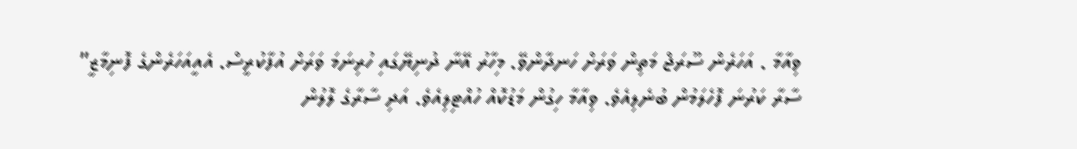ވިއާމާ . އަހަރެން ސޫރަޖް މަތިން ވަރަށް ހަނދާންވޭ. މިހާރު އޭނާ ދުނިޔޭގައި ހުރިނަމަ ވަރަށް އުފާކުރީސް. އެއީއަހަރެންގެ ފޮނިމާޒީ”
ސާރާ ކަރުނަ ފޮހެލަމުން ބުނެލިއެވެ. ވިއާމާ ހިގުން މަޑުކޮއް ހުއްޓިލިއެވެ. އަދި ސާރާގެ ލޮލުން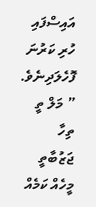އައިސްފައި ހުރި ކަރުނަ ފޮހެލަދިނެވެ.
” މަލް ތީ ތިހާ ޖަޒުބާތީ މީހެއް ކަމެއް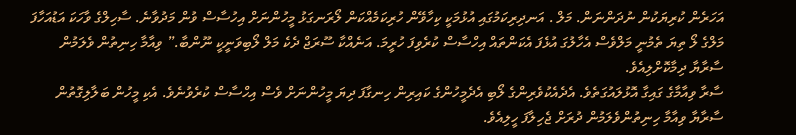އަހަރެން ކުރިޔަކުން ނުދަންނަން. މަލް . އަނދިރިކަމުގައި އުޅުމަކީ ކިހާވޭން ހުރިކަމެއްކަން ލޯރަނގަޅު މީހުންނަށް އިހުސާސް ވުން މަދުވާނެ. ސާހިލްގެ ވާހަކަ އަޑުއަހާފަ މަލްގެ ލޯ ތިޔަ ތެމުނީ މަލްވެސް އެހާލުގަ އުޅެފަ އެކަންތައް އިހްސާސް ކުރެވިފަ ހުރީމަ. އަނެއްކާ ސޫރަޖް ދެކެ މަލް ލޯބިވަނީކީ ނޫންބާ.” ވިއާމާ ހިނިތުން ވެލަމުން ސާރާޔާ ދިމާކޮށްލިއެވެ.
ސާރާ ވިއާމާގެ ގައިގާ އޮޅުލައުގަތެވެ. އެދެއެކުވެރިންގެ ލޯބި އެދެމީހުންގެ ކައިރިން ހިނގާފަ ދިޔަ މީހުންނަށް ވެސް އިހްސާސް ކުރެވުނެވެ. އެކި މީހުން ބަލާލިގޮތުން ސާރާޔާ ވިއާމާ ހިނިތުންވެލަމުން ދުރަށް ޖެހިލާފަ ހީލިއެވެ.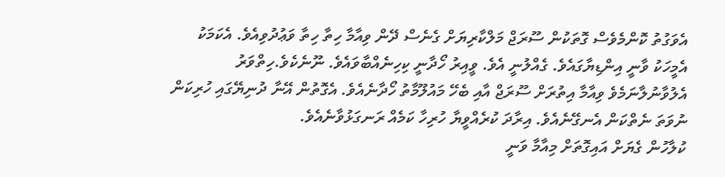އެވަގުތު ކޮންމެވެސް ގޮތަކުން ސޫރަޖް މަލްކާރިޔަށް ގެނެސް ދޭން ވިއާމާ ހިތާ ހިތާ ވަޢުދުވިއެވެ. އެކަމަކު އެމީހަކު ވާނީ އިންޑިޔާގައެވެ. ގެއްލުނީ އެވެ. ވީއިރު ހޯދާނީ ކިހިނެއްބާވައެވެ. ނޫނެކެވެ.ހިތްވަރު އެލުވާނުލާނަމެވެ ވިއާމާ އިތުރަށް ސޫރަޖް އާއި ބެހޭ މައުލޫމާތު ހޯދާނެއެވެ. އެގޮތުން އޭނާ ދުނިޔޭގައި ހުރިކަން ނުވަތަ ނެތްކަން އެނގޭނެއެވެ. އިރާދަ ކުރެއްވީޔާ ހުރިހާ ކަމެއް ރަނގަޅުވާނެއެވެ.
ކުލާހުން ގެޔަށް އައިގޮތަށް މިއާމާ ވަނީ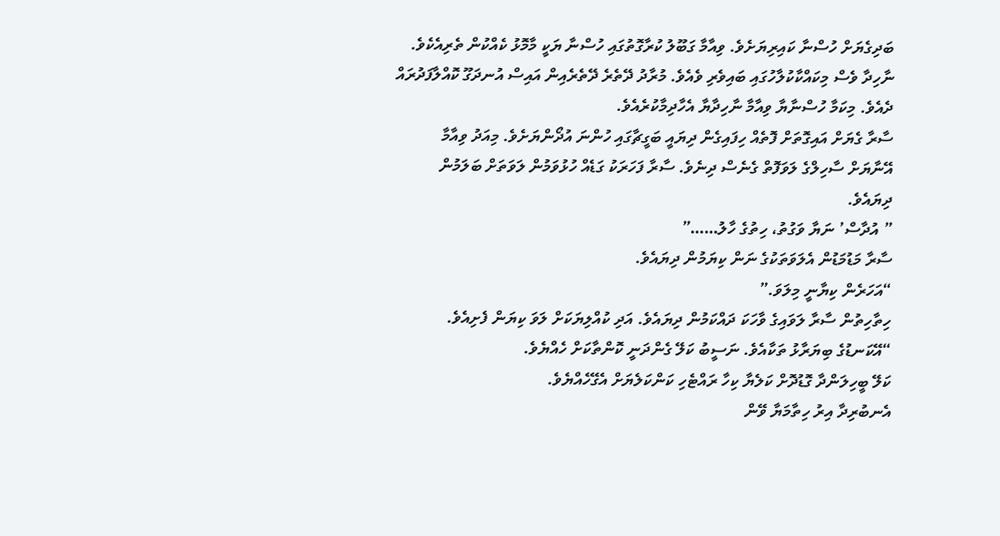ބަދިގެޔަށް ހުސްނާ ކައިރިޔަށެވެ. ވިއާމާ ގަބޫލު ކުރާގޮތުގައި ހުސްނާ ޔަކީ މާމޮޅު ކެއްކުން ތެރިއެކެވެ. ނާހިދާ ވެސް މިކައްކާކުލާހުގައި ބައިވެރި ވެއެވެ. މުރާދު ދޭތެރެ ދޭތެރެއިން އައިސް އުނދަގޫ ކޮއްލާފަދުރައް ދެއެވެ. މިކަމާ ހުސްނާޔާ ވިއާމާ ނާހިދާޔާ އެހާދިމާކުރެއެވެ.
ސާރާ ގެޔަށް އައިގޮތަށް ފޮތެއް ހިފައިގެން ދިޔައީ ބަގީޗާގައި ހުންނަ އުދޯންޔަށެވެ. މިއަދު ވިއާމާ އޭނާޔަށް ސާހިލްގެ ލަވަފޮތް ގެނެސް ދިނެވެ. ސާރާ ފަހަރަކު ގަޑެއް ހުޅުވަމުން ލަވަތަށް ބަލަމުން ދިޔައެވެ.
” އުދާސް’ ނަޔާ ވަގުތު، ހިތުގެ ހާލު……”
ސާރާ މަޑުމަޑުން އެލަވަތަކުގެ ނަން ކިޔަމުން ދިޔައެވެ.
“އަހަރެން ކިޔާނީ މިލަވަ.”
ހިތާހިތުން ސާރާ ލަވައިގެ ވާހަކަ ދައްކަމުން ދިޔައެވެ. އަދި ކުއްލިޔަކަށް ލަވަ ކިޔަން ފެށިއެވެ.
“އޭކަނޑުގެ ބިޔަރާޅު ތަކާއެވެ. ނަސީބު ކަލޭ ގެންދަނީ ކޮންތާކަށް ހެއްޔެވެ.
ކަލޭ ބީހިލަންދާ ގޮޑުދޮށް ކަލެޔާ ކިހާ ރައްޓެހި ކަންކަލެޔަށް އެގޭހެއްޔެވެ.
އެނބުރިދާ އިރު ހިތާމަޔާ ވޭން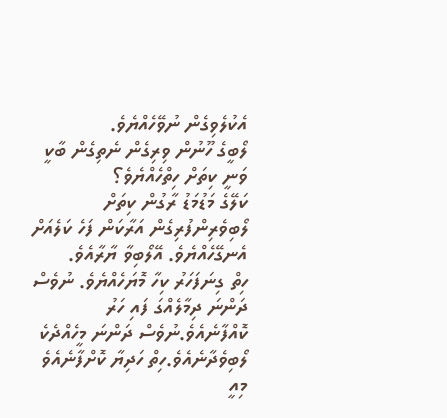އެކުލެވިގެން ނުވޭހެއްޔެވެ.
ލޯބީގެ ހޫނުން ވިރިގެން ނެތިގެން ބާކީ ވަނީ ކިތަށް ހިތްހެއްޔެވެ؟
ކަލޭގެ މަޑުމަޑު ރާގުން ކިތަށް ލޯބިވެރިންފުރިގެން އަރާކަން ފަހެ ކަލެއަށް އެނގޭހެއްޔެވެ. އޭލޯބިވާ ޔާރާއެވެ.
ހިތް ގިނަފަހަރު ކިހާ މޮޔަހެއްޔެވެ. ނުވެސް ދަންނަ ދިމާލެއްގަ ފައި ހަރު ކޮއްފާނެއެވެ.ނުވެސް ދަންނަ މީހެއްދެކެ ލޯބިވެދާނެއެވެ.ހިތް ހަދިޔާ ކޮށްފާނެއެވެ
މިއީ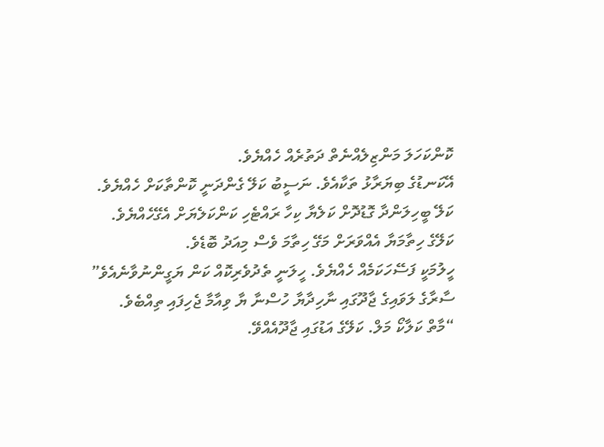ކޮންކަހަލަ މަންޒިލެއްނެތް ދަތުރެއް ހެއްޔެވެ.
އޭކަނޑުގެ ބިޔަރާޅު ތަކާއެވެ. ނަސީބު ކަލޭ ގެންދަނީ ކޮންތާކަށް ހެއްޔެވެ.
ކަލޭ ބީހިލަންދާ ގޮޑުދޮށް ކަލެޔާ ކިހާ ރައްޓެހި ކަންކަލެޔަށް އެގޭހެއްޔެވެ.
ކަލޭގެ ހިތާމަޔާ އެއްވަރަށް މަގޭ ހިތާމަ ވެސް މިއަދު ބޮޑެވެ.
ހީލުމަކީ ފަސޭހަކަމެއް ހެއްޔެވެ. ހީލަނީ ތެދުވެރިކޮއް ކަން ޔަގީންނުވާނެއެވެ”
ސާރާގެ ލަވައިގެ ޖާދޫގައި ނާހިދާޔާ ހުސްނާ ޔާ ވިއާމާ ޖެހިފައި ތިއްބެވެ.
“މާތް ކަލާކޯ މަލް. ކަލޭގެ އަޑުގައި ޖާދޫއެއްވޭ.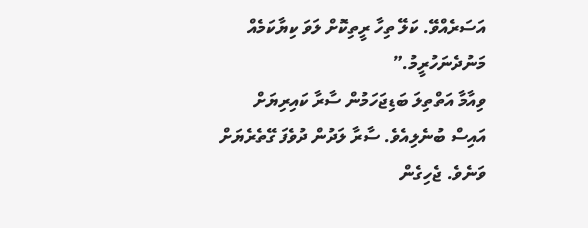އަސަރެއްވޭ. ކަލޭ ތިހާ ރީތިކޮށް ލަވަ ކިޔާކަމެއް މަނުދެނަހުރީމު.”
ވިއާމާ އަތްތިލަ ބަޑިޖަހަމުން ސާރާ ކައިރިޔަށް އައިސް ބުނެލިއެވެ. ސާރާ ލަދުން ދުވެފަ ގޭތެރެޔަށް ވަނެވެ. ޖެހިގެން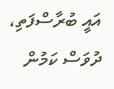އައީ ބުރާސްފަތި، ދުވަސް ކަމުން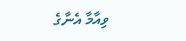ވިއާމާ އެނާގެ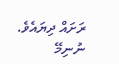ރަށައް ދިޔައެވެ.
ނުނިމޭ